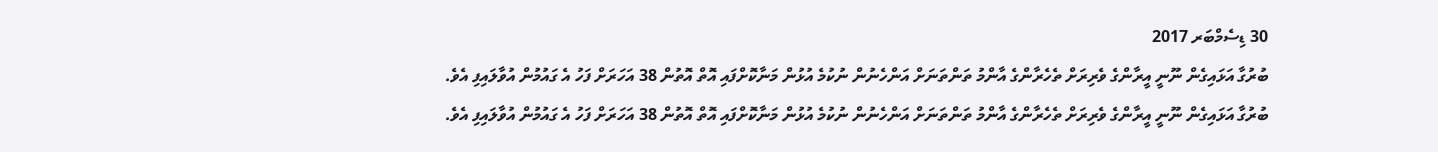30 ޑިސެމްބަރ 2017
ބުރުގާ އަޅައިގެން ނޫނީ އީރާންގެ ވެރިރަށް ތެހެރާންގެ އާންމު ތަންތަނަށް އަންހެނުން ނުކުމެ އުޅުން މަނާކޮށްފައި އޮތް އޮތުން 38 އަހަރަށް ފަހު އެ ގައުމުން އުވާލައިފި އެވެ.
ބުރުގާ އަޅައިގެން ނޫނީ އީރާންގެ ވެރިރަށް ތެހެރާންގެ އާންމު ތަންތަނަށް އަންހެނުން ނުކުމެ އުޅުން މަނާކޮށްފައި އޮތް އޮތުން 38 އަހަރަށް ފަހު އެ ގައުމުން އުވާލައިފި އެވެ.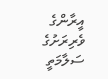އީރާންގެ ވެރިރަށުގެ ސަލާމަތީ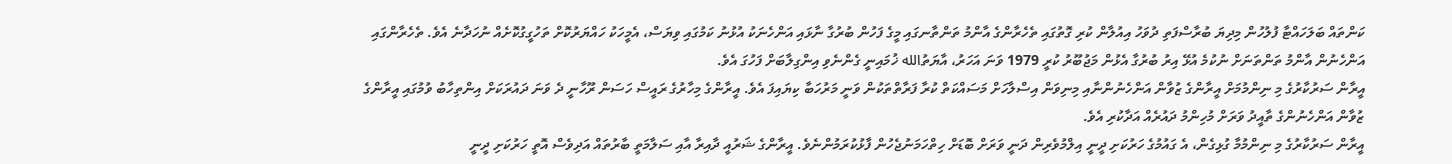ކަންތައް ބަލަހައްޓާ ފުލުހުން މިދިޔަ ބުރާސްފަތި ދުވަހު އިއުލާން ކުރި ގޮތުގައި ތެހެރާންގެ އާންމު ތަންތާނގައި މީގެ ފަހުން ބުރުގާ ނާޅައި އަންހެނަކު އުޅުނު ކަމުގައި ވިޔަސް، އެމީހަކު ހައްޔަރުކޮށް ތަހުގީގުކޮށެއް ނުހަދާނެ އެވެ. ތެހެރާންގައި އަންހެނުން އާންމު ތަންތަނަށް ނުކުމެ އުޅޭ އިރު ބުރުގާ އެޅުން މަޖުބޫރު ކުރީ 1979 ވަނަ އަހަރު، އާޔަތުالله ޚުމައިނީ ގެންނެވި އިންގިލާބަށް ފަހުގަ އެވެ.
އީރާން ސަރުކާރުގެ މި ނިންމުމަށް އީރާންގެ ޒުވާން އަންހެނުންނާއި މިނިވަން އިސްލާހަށް މަސައްކަތް ކުރާ ފަރާތްތަކުން ވަނީ މަރުހަބާ ކިޔައިފަ އެވެ. އީރާންގެ މިހާރުގެ ރައީސް ހަސަން ރޫހާނީ ދެ ވަނަ ދައުރަކަށް އިންތިހާބު ވުމުގައި އީރާންގެ ޒުވާން އަންހެނުންގެ ތާއީދު ވަރަށް މުހިންމު ދައުރެއް އަދާކުރި އެވެ.
އީރާން ސަރުކާރުގެ މި ނިންމުމާ ގުޅިގެން، އެ ގައުމުގެ ހަރުކަށި ދީނީ އިލްމުވެރިން ދަނީ ވަރަށް ބޮޑަށް ހިތްހަމަނުޖެހުން ފާޅުކުރަމުންނެވެ. އީރާންގެ ޝަރުއީ ދާއިރާ އާއި ސަލާމަތީ ބާރުތައް އަދިވެސް އޮތީ ހަރުކަށި ދީނީ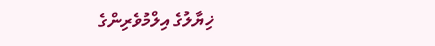ޚިޔާލުގެ އިލްމުވެރިންގެ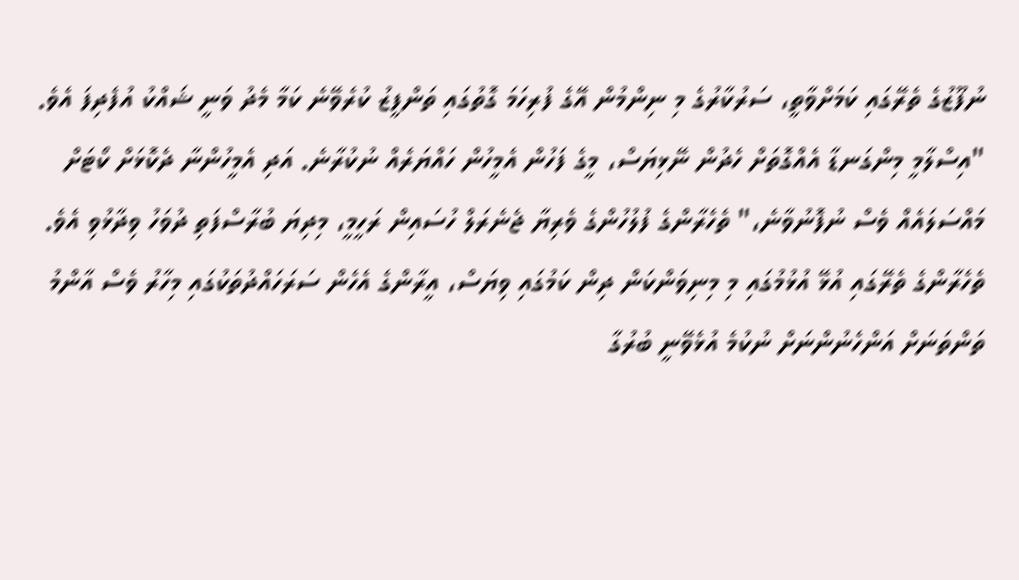ނުފޫޒުގެ ތެރޭގައި ކަމަށްވާތީ، ސަރުކާރުގެ މި ނިންމުން އޭގެ ފުރިހަމަ ގޮތުގައި ތަންފީޒު ކުރެވޭނެ ކަމާ މެދު ވަނީ ޝައްކު އުފެދިފަ އެވެ.
"އިސްލާމީ މިންގަނޑާ އެއްގޮތަށް ހެދުން ނޭޅިޔަސް، މީގެ ފަހުން އެމީހުން ހައްޔަރެއް ނުކުރާނެ. އަދި އެމީހުންނާ ދެކޮޅަށް ކޯޓަށް މައްސަލައެއް ވެސް ނުފޮނުވާނެ،" ތެހެރާންގެ ފުލުހުންގެ ވެރިޔާ ޖެނެރަލް ހުސައިން ރަހީމީ، މިދިޔަ ބުރާސްފަތި ދުވަހު ވިދާޅުވި އެވެ.
ތެހެރާންގެ ތެރޭގައި އުޅޭ އުޅުމުގައި މި މިނިވަންކަން ދިން ކަމުގައި ވިޔަސް، އީރާންގެ އެހެން ސަރަހައްދުތަކުގައި މިހާރު ވެސް އާންމު ތަންތަނަށް އަންހެނުންނަށް ނުކުމެ އުޅެވޭނީ ބުރުގާ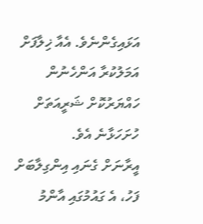އަޅައިގެންނެވެ. އެއާ ޚިލާފަށް އަމަލުކުރާ އަންހެނުން ހައްޔަރުކޮށް ޝަރީއަތަށް ހުށަހަޅާނެ އެވެ.
އީރާނަށް ގެނައި އިންގިލާބަށް ފަހު، އެ ގައުމުގައި އާންމު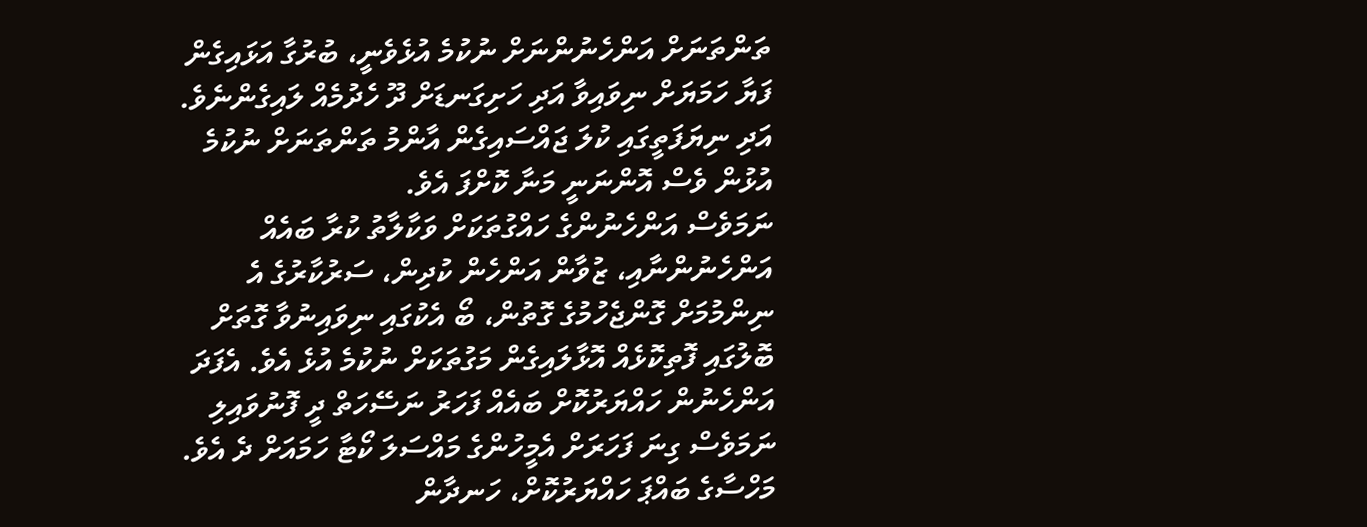ތަންތަނަށް އަންހެނުންނަށް ނުކުމެ އުޅެވެނީ، ބުރުގާ އަޅައިގެން ފަޔާ ހަމަޔަށް ނިވައިވާ އަދި ހަށިގަނޑަށް ދޫ ހެދުމެއް ލައިގެންނެވެ. އަދި ނިޔަފަތީގައި ކުލަ ޖައްސައިގެން އާންމު ތަންތަނަށް ނުކުމެ އުޅުން ވެސް އޮންނަނީ މަނާ ކޮށްފަ އެވެ.
ނަމަވެސް އަންހެނުންގެ ހައްގުތަކަށް ވަކާލާތު ކުރާ ބައެއް އަންހެނުންނާއި، ޒުވާން އަންހެން ކުދިން، ސަރުކާރުގެ އެ ނިންމުމަށް ގޮންޖެހުމުގެ ގޮތުން، ބޯ އެކުގައި ނިވައިނުވާ ގޮތަށް ބޮލުގައި ފޮތިކޮޅެއް އޮޅާލައިގެން މަގުތަކަށް ނުކުމެ އުޅެ އެވެ. އެފަދަ އަންހެނުން ހައްޔަރުކޮށް ބައެއް ފަހަރު ނަސޭހަތް ދީ ފޮނުވައިލި ނަމަވެސް ގިނަ ފަހަރަށް އެމީހުންގެ މައްސަލަ ކޯޓާ ހަމައަށް ދެ އެވެ.
މަހްސާގެ ބައްޕަ ހައްޔަރުކޮށް، ހަނދާން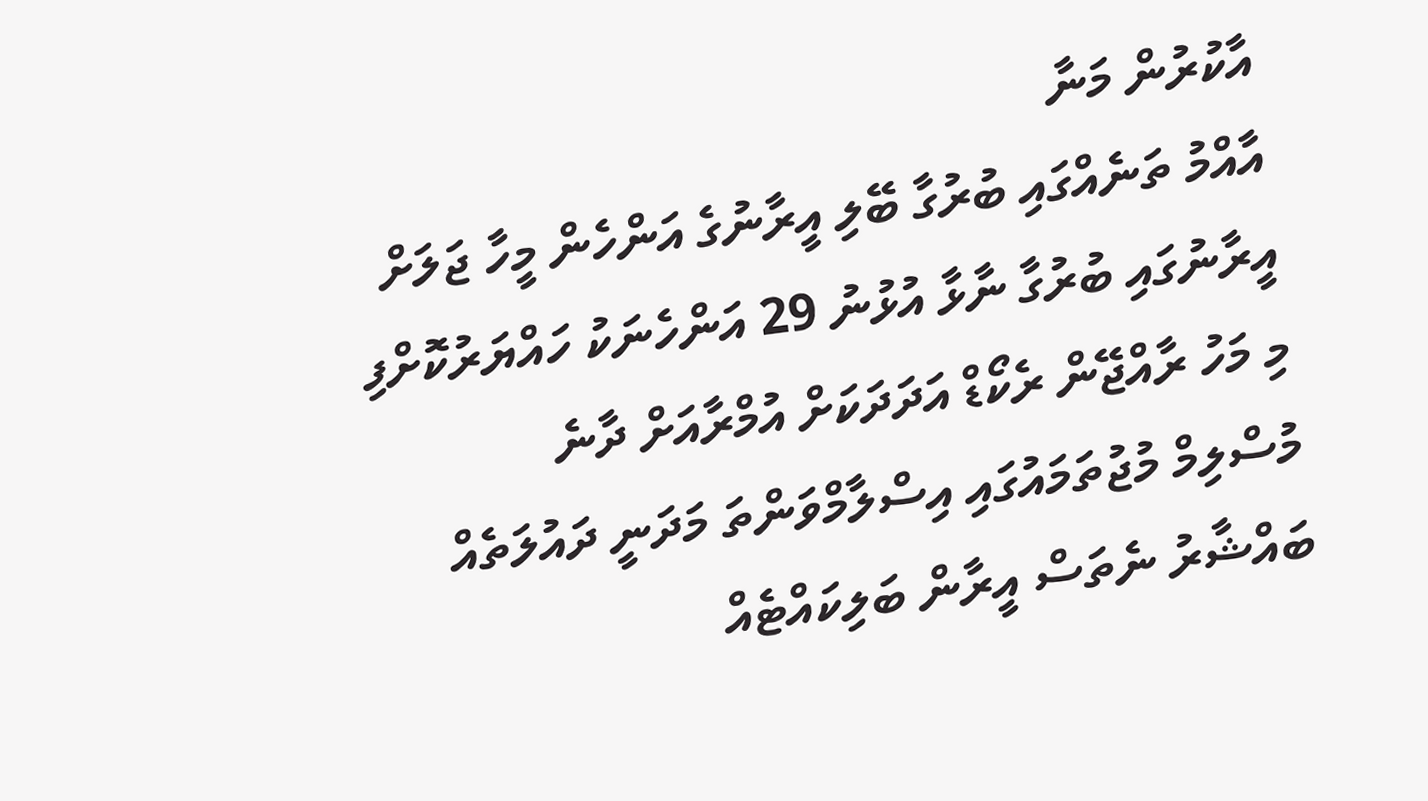އާކުރުން މަނާ
އާއްމު ތަނެއްގައި ބުރުގާ ބޭލި އީރާނުގެ އަންހެން މީހާ ޖަލަށް
އީރާނުގައި ބުރުގާ ނާޅާ އުޅުނު 29 އަންހެނަކު ހައްޔަރުކޮށްފި
މި މަހު ރާއްޖޭން ރެކޯޑް އަދަދަކަށް އުމްރާއަށް ދާނެ
މުސްލިމް މުޖުތަމައުގައި އިސްލާމްވަންތަ މަދަނީ ދައުލަތެއް
ބައްޝާރު ނެތަސް އީރާން ބަލިކައްޓެއް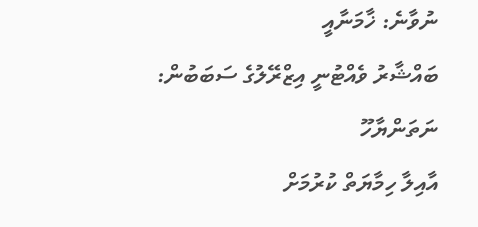ނުވާނެ: ޚާމަނާއީ
ބައްޝާރު ވެއްޓުނީ އިޒްރޭލުގެ ސަބަބުން: ނަތަންޔާހޫ
އާއިލާ ހިމާޔަތް ކުރުމަށް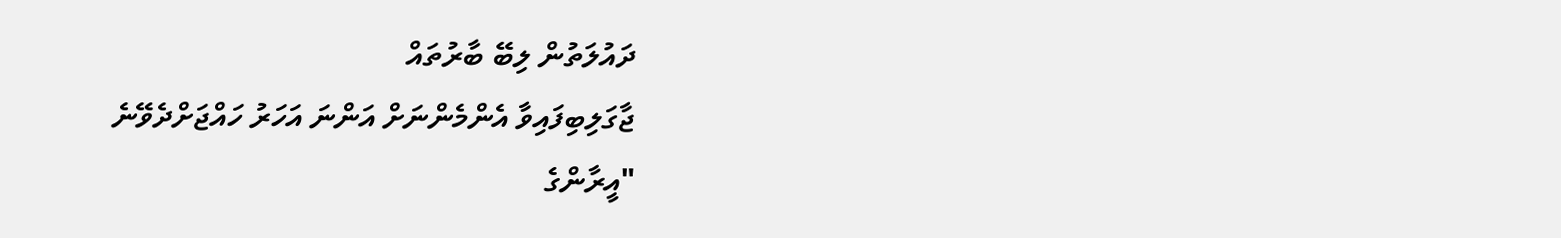ދައުލަތުން ލިބޭ ބާރުތައް
ޖާގަލިބިފައިވާ އެންމެންނަށް އަންނަ އަހަރު ހައްޖަށްދެވޭނެ
"އީރާންގެ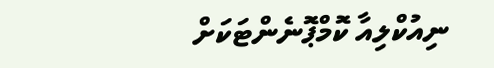ނިއުކްލިއާ ކޮމްޕޮނެންޓަކަށް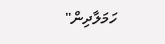ހަމަލާދިން"